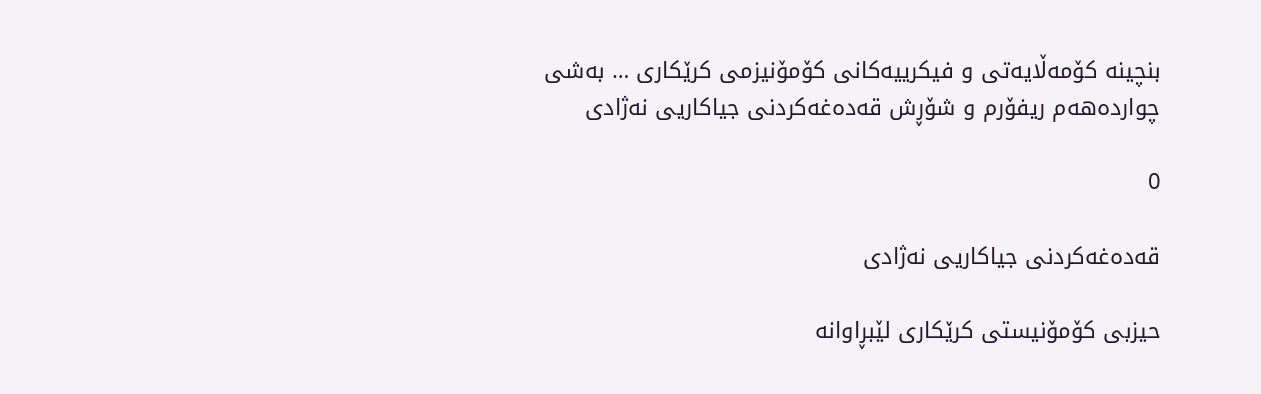بنچینە کۆمەڵایەتی ‌و فیکرییەکانی کۆمۆنیزمی کرێکاری … بەشی چواردەهەم ریفۆرم و شۆڕش قه‌ده‌غه‌كردنی‌ جیاكاریی نه‌ژادی‌

0

قه‌ده‌غه‌كردنی‌ جیاكاریی نه‌ژادی‌

حیزبی كۆمۆنیستی‌ كرێكاری‌ لێبڕاوانه‌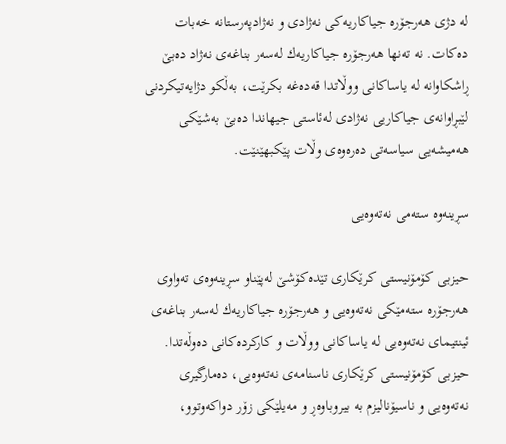له ‌دژی‌ هه‌رجۆره‌ جیاكاریه‌كی‌ نه‌ژادی ‌‌و نه‌ژادپه‌رستانه‌ خه‌بات ده‌كات. نه ‌ته‌نها هه‌رجۆره‌ جیاكاریه‌ك له‌سه‌ر بناغه‌ی‌ نه‌ژاد ده‌بێ‌ ڕاشكاوانه‌ له ‌یاساكانی‌ ووڵاتدا قه‌ده‌غه‌ بكرێت، به‌ڵكو دژایه‌تیكردنی‌ لێبڕاوانه‌ی‌ جیاكاریی نه‌ژادی‌ له‌ئاستی‌ جیهاندا ده‌بێ‌ به‌شێكی‌ هه‌میشه‌یی‌ سیاسه‌تی‌ ده‌ره‌وه‌ی‌ وڵات پێكبهێنێت.

سڕینەوە‌ سته‌می‌ نەتەوەیی

حیزبی كۆمۆنیستی‌ كرێكاری‌ تێده‌كۆشێ‌ له‌پێناو سڕینەوەی‌ ته‌واوی‌ هه‌رجۆره‌ سته‌مێكی‌ نه‌ته‌وه‌یی ‌‌و هه‌رجۆره‌ جیاكاریه‌ك له‌سه‌ر بناغه‌ی‌ ئینتیمای‌ نه‌ته‌وه‌یی له‌ یاساكانی‌ ووڵات‌ و كاركرده‌كانی‌ ده‌وڵه‌تدا. حیزبی كۆمۆنیستی‌ كرێكاری‌ ناسنامه‌ی‌ نه‌ته‌وه‌یی، ده‌مارگیری‌ نه‌ته‌وه‌یی‌ و ناسیۆنالیزم به‌ بیروباوه‌ڕ ‌و مەیلێکی‌ زۆر دواكه‌وتوو،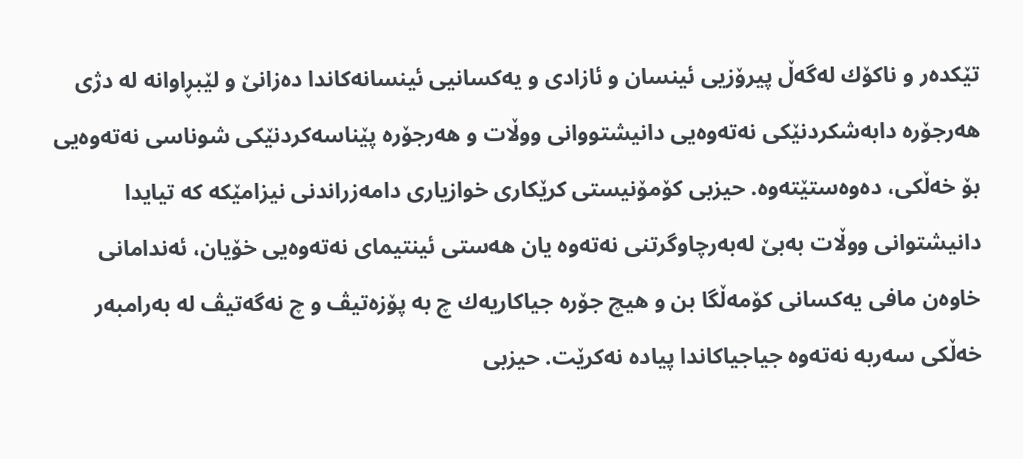تێكده‌ر ‌و ناكۆك له‌گه‌ڵ‌ پیرۆزیی‌ ئینسان ‌و ئازادی ‌‌و یه‌كسانیی‌ ئینسانه‌كاندا ده‌زانێ ‌‌و لێبڕاوانه‌ له ‌دژی‌ هه‌رجۆره‌ دابه‌شكردنێكی‌ نه‌ته‌وه‌یی دانیشتووانی‌ ووڵات ‌و هه‌رجۆره‌ پێناسه‌كردنێكی‌ شوناسى‌‌ نه‌ته‌وه‌یی بۆ خه‌ڵكی‌، ده‌وه‌ستێته‌وه‌. حیزبی كۆمۆنیستی‌ كرێكاری‌ خوازیاری‌ دامەزراندنی نیزامێكه‌ كه‌ تیایدا دانیشتوانی‌ ووڵات به‌بێ‌ له‌به‌رچاوگرتنی‌ نه‌ته‌وه‌ یان هه‌ستی‌ ئینتیمای‌ نه‌ته‌وه‌یی خۆیان‌، ئه‌ندامانی‌ خاوه‌ن مافی‌ یه‌كسانی‌ كۆمه‌ڵگا بن ‌و هیچ جۆره‌ جیاكاریه‌ك چ به‌ پۆزه‌تیڤ ‌و چ نه‌گه‌تیڤ له ‌به‌رامبه‌ر خه‌ڵكی‌ سه‌ربه‌ نه‌ته‌وه‌ جیاجیاكاندا پیاده‌ نه‌كرێت. حیزبی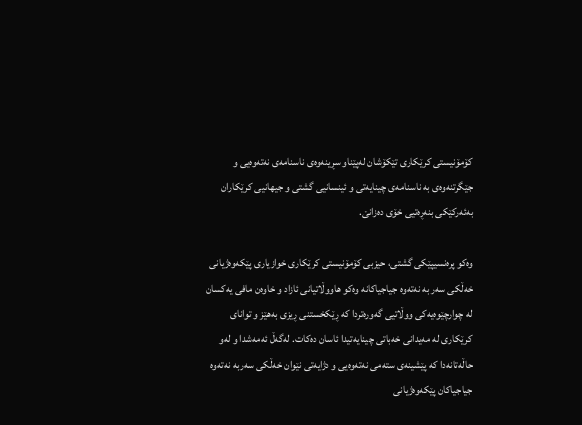كۆمۆنیستی‌ كرێكاری‌ تێكۆشان له‌پێناو سڕینه‌وه‌ی‌ ناسنامه‌ی‌ نه‌ته‌وه‌یی ‌و جێگرتنەوەی بە‌ ناسنامه‌ی‌ چینایه‌تی ‌‌و ئینسانیی‌ گشتی ‌‌و جیهانیی‌ كرێكاران به‌ئه‌ركێكی‌ بنه‌ڕه‌تیی‌ خۆی‌ ده‌زانێ‌.

وه‌كو پرەنسیپێکی گشتی‌، حیزبی كۆمۆنیستی‌ كرێكاری‌ خوازیاری‌ پێكه‌وه‌ژیانی‌ خه‌ڵكی‌ سه‌ر به‌ نه‌ته‌وه ‌جیاجیاكانه‌ وه‌كو هاووڵاتیانی‌ ئازاد ‌و خاوه‌ن مافی‌ یه‌كسان له‌ چوارچێوه‌یەکی ووڵاتیی گەورەتردا كه‌ ڕێکخستنی‌‌ ڕیزی‌ به‌هێز و توانای‌ كرێكاری‌ له ‌مه‌یدانی‌ خه‌باتی‌ چینایه‌تیدا ئاسان ده‌كات. له‌گه‌ڵ‌ ئه‌مه‌شدا ‌و له‌و حاڵه‌تانه‌دا كه‌ پێشینه‌ی‌ سته‌می‌ نه‌ته‌وه‌یی ‌و دژایه‌تی‌ نێوان خه‌ڵكی‌ سه‌ربه‌ نه‌ته‌وه‌ جیاجیاكان پێكه‌وه‌ژیانی‌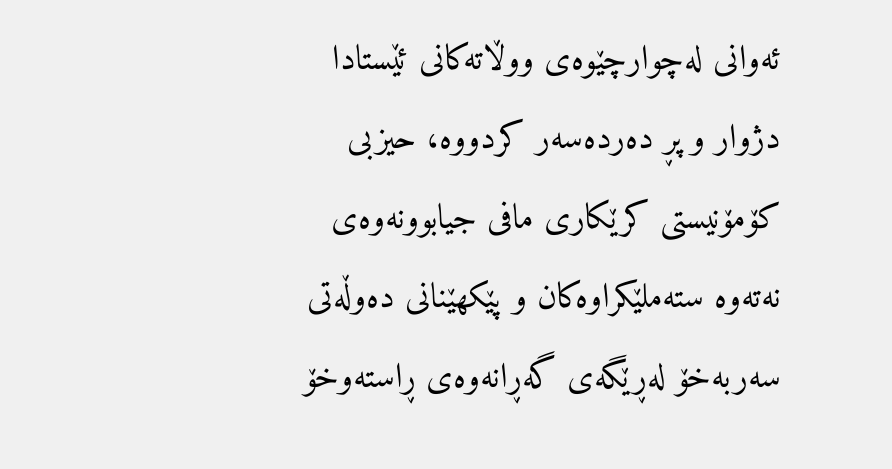ئه‌وانی‌ له‌چوارچێوه‌ی ووڵاتەکانی ئێستادا دژوار ‌و پڕ‌ ده‌رده‌سه‌ر‌ كردووه‌، حیزبی كۆمۆنیستی‌ كرێكاری‌ مافی‌ جیابوونه‌وه‌ی‌ نه‌ته‌وه‌ سته‌ملێكراوه‌كان ‌و پێكهێنانی‌ ده‌وڵه‌تی‌ سه‌ربه‌خۆ له‌ڕێگه‌ی‌ گه‌ڕانه‌وه‌ی‌ ڕاسته‌وخۆ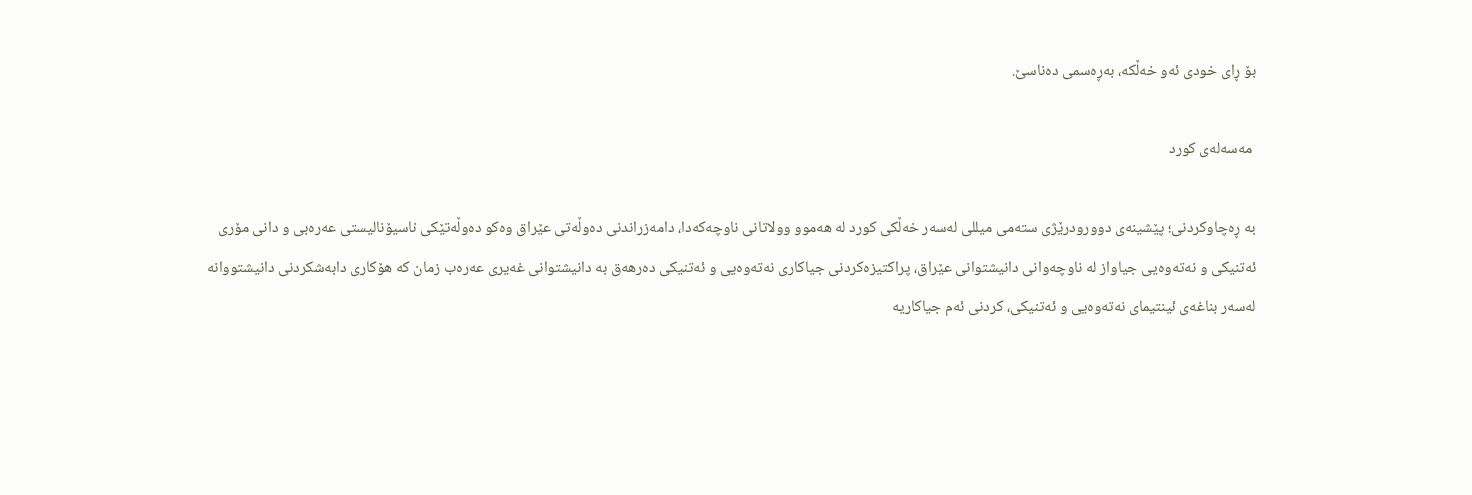بۆ ڕای‌ خودی‌ ئه‌و خه‌ڵكه‌، به‌ڕه‌سمی‌ ده‌ناسێ‌.

 مه‌سه‌له‌ی‌ كورد

بە ڕەچاوکردنی؛ پێشینەی دوورودرێژی ستەمی میللی لەسەر خەڵکی کورد لە هەموو وولاتانی ناوچەکەدا، دامه‌زراندنی‌ ده‌وڵه‌تی‌ عێراق وەکو‌ ده‌وڵه‌تێكی‌ ناسیۆنالیستی‌ عه‌ره‌بی ‌‌و دانی‌ مۆری‌ ئه‌تنیكی ‌و نه‌ته‌وه‌یی‌ جیاواز له‌ ناوچه‌وانی‌ دانیشتوانی‌ عێراق‌، پراكتیزه‌كردنی‌ جیاکاری نه‌ته‌وه‌یی ‌و ئه‌تنیكی ده‌رهه‌ق به‌ دانیشتوانی‌ غەیری عەرەب زمان کە هۆکاری دابه‌شكردنی‌ دانیشتووانە له‌سه‌ر بناغه‌ی‌ ئینتیمای‌ نه‌ته‌وه‌یی ‌و ئه‌تنیكی، كردنی‌ ئەم جیاکاریە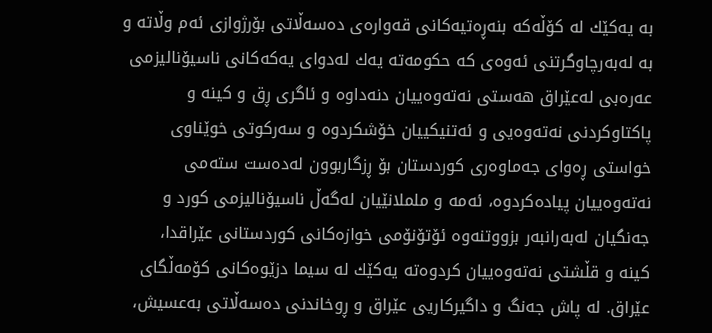به‌ یه‌كێك له‌ كۆڵه‌كه‌ بنه‌ڕه‌تیه‌كانی‌ قه‌واره‌ی‌ ده‌سه‌ڵاتی‌ بۆرژوازی‌ ئه‌م وڵاتە و بە لەبەرچاوگرتنی ئەوەی کە حكومه‌ته‌ یه‌ك له‌دوای‌ یه‌كه‌كانی‌ ناسیۆنالیزمی‌ عه‌ره‌بی‌ له‌عێراق‌ هه‌ستی‌ نه‌ته‌وه‌ییان دنەداوە ‌و‌ ئاگری‌ ڕق ‌و كینه ‌‌و پاكتاوكردنی‌ نه‌ته‌وه‌یی ‌و ئه‌تنیكییان خۆشکردوە و سه‌ركوتی‌ خوێناوی‌ خواستی ڕه‌وای جه‌ماوه‌ری‌ كوردستان بۆ ڕزگاربوون له‌ده‌ست سته‌می‌ نه‌ته‌وه‌ییان پیادەکردوە، ئەمە و ململانێیان له‌گه‌ڵ ناسیۆنالیزمی‌ كورد ‌و جه‌نگیان له‌به‌رانبه‌ر بزووتنه‌وه‌ ئۆتۆنۆمی‌ خوازه‌كانی‌ كوردستانی‌ عێراقدا، كینه ‌‌و قڵشتی‌ نه‌ته‌وه‌ییان كردوه‌تە‌ یه‌كێك له‌ سیما دزێوه‌كانی‌ كۆمه‌ڵگای‌ عێراق. له‌ پاش جه‌نگ ‌و داگیركاریی‌ عێراق ‌و ڕوخاندنی‌ ده‌سه‌ڵاتی‌ به‌عسیش،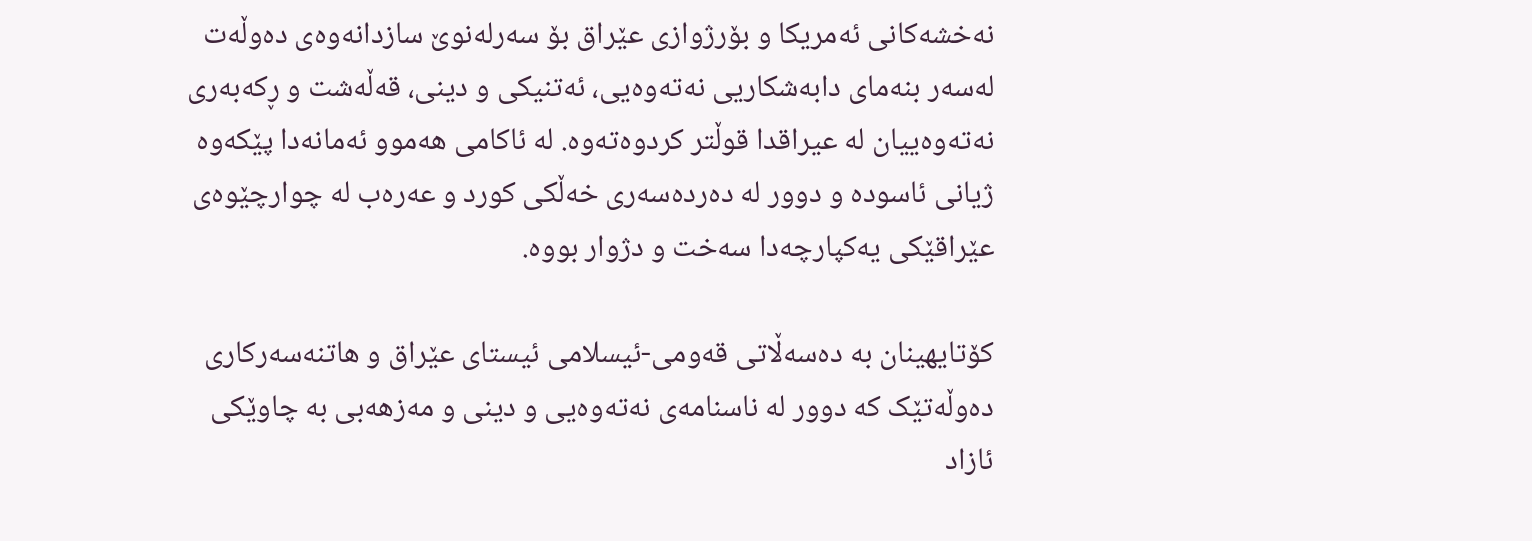نه‌خشه‌كانی‌ ئه‌مریكا ‌و بۆرژوازی‌ عێراق بۆ سه‌رله‌نوێ‌ سازدانه‌وه‌ی‌ ده‌وڵه‌ت له‌سه‌ر بنه‌مای‌ دابه‌شكاریی‌ نه‌ته‌وه‌یی، ئه‌تنیكی ‌‌و دینی، قه‌ڵه‌شت و ڕکەبەری‌ نه‌ته‌وه‌ییان له‌ عیراقدا قوڵتر کردوەتەوە. لە ئاکامی هەموو ئەمانەدا پێکەوە ژیانی ئاسودە و دوور لە دەردەسەری خەڵکی کورد و عەرەب لە چوارچێوەی عێراقێکی یەکپارچەدا سەخت و دژوار بووە.

کۆتایهینان بە دەسەڵاتی قەومی-ئیسلامی ئیستای عێراق و هاتنەسەرکاری دەوڵەتێک کە دوور لە ناسنامەی نه‌ته‌وه‌یی و دینی و مەزهەبی بە چاوێکی ئازاد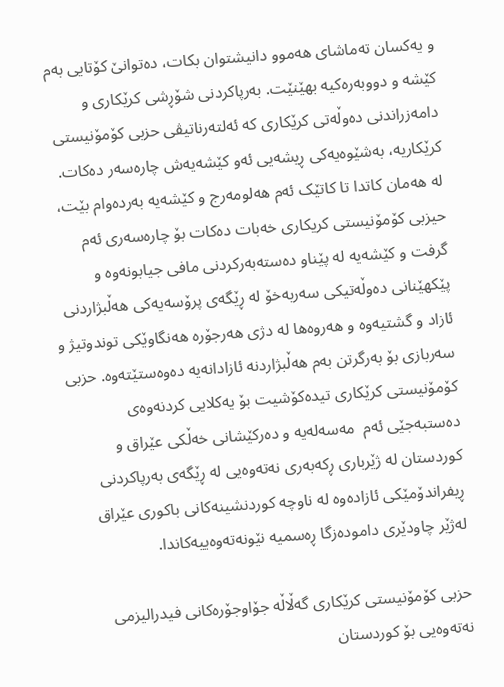و یەکسان تەماشای هەموو دانیشتوان بکات، دەتوانێ کۆتایی بەم کێشە و دووبەرەکیە بهێنێت. بەرپاکردنی شۆڕشی کرێکاری و دامەزراندنی دەوڵەتی کرێکاری کە ئەلتەرناتیڤی حزبی كۆمۆنیستی‌ كرێكاریە، بەشێوەیەکی ڕیشەیی ئەو کێشەیەش چارەسەر دەکات. لە هەمان کاتدا تا کاتێک ئەم هەلومەرج و کێشەیە بەردەوام بێت، حیزبی کۆمۆنیستی کریکاری خەبات دەکات بۆ چارەسەری ئەم گرفت ‌و کێشەیە لە پێناو دەستەبەرکردنی مافی جیابونەوە ‌و پێکهێنانی دەوڵەتیکی سەربەخۆ له ‌ڕێگه‌ی‌ پرۆسه‌یه‌كی‌ هه‌ڵبژاردنی‌ ئازاد ‌و گشتیه‌وه و هەروەها له ‌دژی هه‌رجۆره‌ هه‌نگاوێكی‌ توندوتیژ ‌‌و سه‌ربازی‌ بۆ به‌رگرتن به‌م هه‌ڵبژاردنه‌ ئازادانه‌یه‌ ده‌وه‌ستێته‌وه‌. حزبی كۆمۆنیستی‌ كرێكاری‌ تیده‌كۆشیت بۆ یه‌كلایی كردنه‌وه‌ی ده‌ستبه‌جێی ئەم ‌ مه‌سه‌له‌یە و ده‌ركێشانی‌ خه‌ڵكی‌ عێراق ‌و كوردستان‌ له‌ ژێرباری ‌ڕکەبەری‌ نه‌ته‌وه‌یی‌ له ‌ڕێگه‌ی‌ به‌رپاكردنی‌ ڕیفراندۆمێكی‌ ئازاده‌وه‌ له‌ ناوچه‌ كوردنشینه‌كانی‌ باكوری‌ عێراق له‌ژێر چاودێری‌ داموده‌زگا ڕه‌سمیه‌ نێونه‌ته‌وه‌ییه‌كاندا.

حزبی كۆمۆنیستی‌ كرێكاری‌ گه‌ڵاڵه‌ جۆاوجۆره‌كانی‌ فیدرالیزمی‌ نه‌ته‌وه‌یی‌ بۆ كوردستان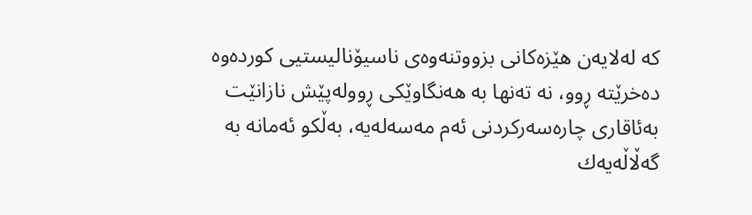كه ‌له‌لایه‌ن هێزه‌كانی‌ بزووتنه‌وه‌ی‌ ناسیۆنالیستیی‌ كورده‌وه‌ ده‌خرێته‌ ڕوو، نه ‌ته‌نها به‌ هه‌نگاوێكی‌ ڕووله‌پێش نازانێت به‌ئاقاری‌ چاره‌سه‌ركردنی‌ ئه‌م مه‌سه‌له‌یه‌‌، به‌ڵكو ئه‌مانه‌ به‌ گه‌ڵاڵه‌یه‌ك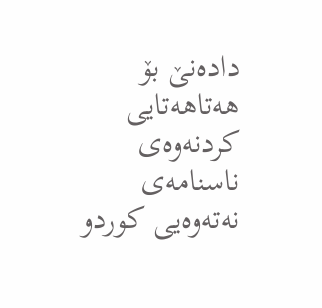داده‌نێ‌ بۆ هەتاهەتایی‌ كردنه‌وه‌ی‌ ناسنامه‌ی‌ نه‌ته‌وه‌یی‌ كورد‌و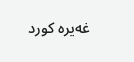غه‌یره‌ كورد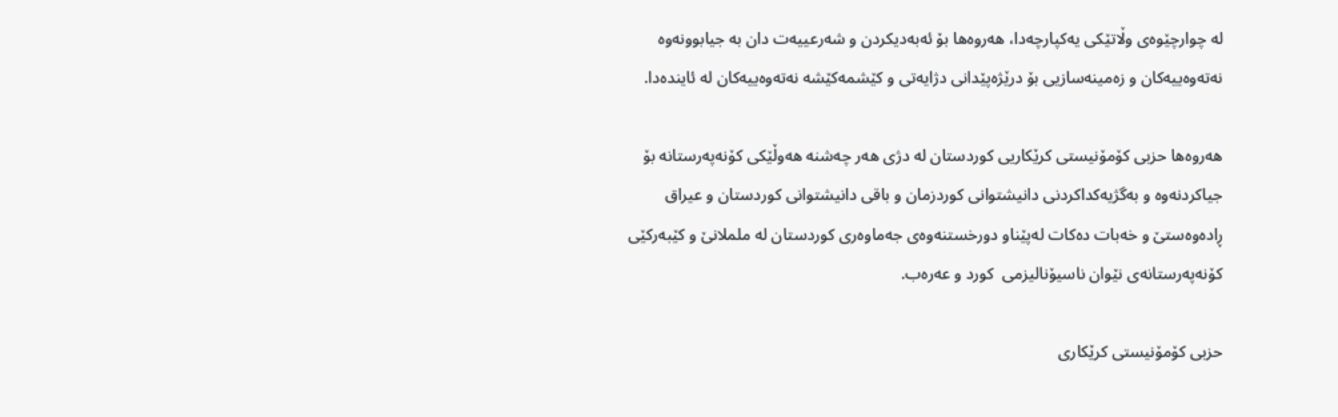له ‌چوارچێوه‌ی‌ وڵاتێكی‌ یه‌كپارچه‌دا، هه‌روه‌ها بۆ ئه‌به‌دیكردن ‌و شه‌رعییه‌ت دان به‌ جیابوونه‌وه‌ نه‌ته‌وه‌ییه‌كان ‌و زه‌مینه‌سازیی‌ بۆ درێژه‌پێدانی‌ دژایه‌تی ‌‌و كێشمه‌كێشه‌ نه‌ته‌وه‌ییه‌كان له‌ ئاینده‌دا.

هه‌روه‌ها حزبی كۆمۆنیستی‌ كرێكاریی كوردستان له‌ دژی‌ هه‌ر چه‌شنه‌ هه‌وڵێكی‌ كۆنه‌په‌رستانه‌ بۆ جیاكردنه‌وه ‌‌و به‌گژیه‌كداكردنی‌ دانیشتوانی‌ كوردزمان ‌و باقی‌ دانیشتوانی‌ كوردستان ‌و عیراق ڕاده‌وه‌ستێ ‌‌و خەبات دەکات له‌پێناو‌ دورخستنەوەی جه‌ماوه‌ری‌ كوردستان له‌ ململانێ ‌‌و كێبه‌ركێی‌ كۆنه‌په‌رستانه‌ی‌ نێوان ناسیۆنالیزمی‌ ‌‌ كورد و عەرەب.

حزبی كۆمۆنیستی‌ كرێكاری‌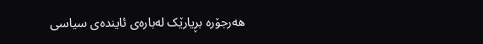هه‌رجۆره‌ بڕیارێک له‌باره‌ی‌ ئاینده‌ی‌ سیاسی‌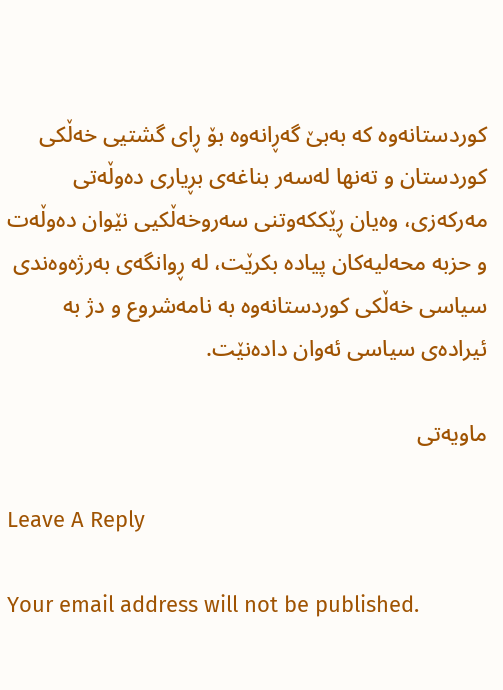كوردستانه‌وه‌ كه‌ به‌بێ‌ گه‌ڕانه‌وه‌ بۆ ڕای‌ گشتیی‌ خه‌ڵكی‌ كوردستان ‌و ته‌نها له‌سه‌ر بناغه‌ی‌ بڕیاری‌ ده‌وڵه‌تی‌ مه‌ركه‌زی‌، وەیان ڕێككه‌وتنی‌ سه‌روخه‌ڵكیی‌ نێوان ده‌وڵه‌ت‌ و حزبه‌ محه‌لیه‌كان پیاده‌ بكرێت، لە ڕوانگەی بەرژەوەندی سیاسی خەڵکی کوردستانەوە بە نامه‌شروع‌ و دژ بە ئیرادەی سیاسی ئەوان دادەنێت.

ماویەتی

Leave A Reply

Your email address will not be published.